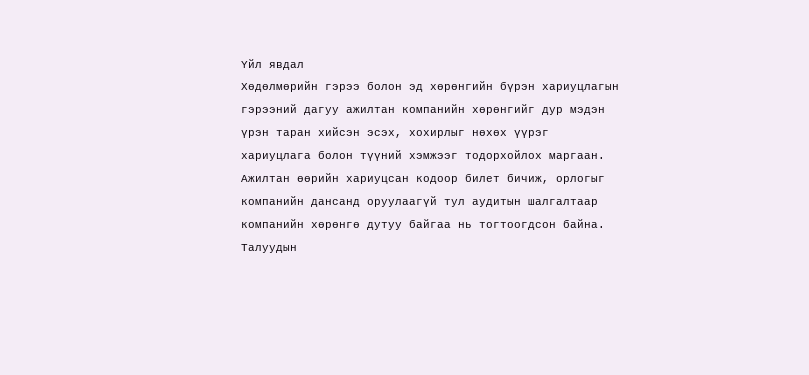Үйл явдал
Хөдөлмөрийн гэрээ болон эд хөрөнгийн бүрэн хариуцлагын гэрээний дагуу ажилтан компанийн хөрөнгийг дур мэдэн үрэн таран хийсэн эсэх, хохирлыг нөхөх үүрэг хариуцлага болон түүний хэмжээг тодорхойлох маргаан. Ажилтан өөрийн хариуцсан кодоор билет бичиж, орлогыг компанийн дансанд оруулаагүй тул аудитын шалгалтаар компанийн хөрөнгө дутуу байгаа нь тогтоогдсон байна.
Талуудын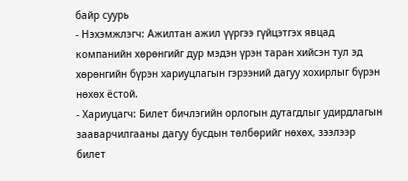байр суурь
- Нэхэмжлэгч: Ажилтан ажил үүргээ гүйцэтгэх явцад компанийн хөрөнгийг дур мэдэн үрэн таран хийсэн тул эд хөрөнгийн бүрэн хариуцлагын гэрээний дагуу хохирлыг бүрэн нөхөх ёстой.
- Хариуцагч: Билет бичлэгийн орлогын дутагдлыг удирдлагын зааварчилгааны дагуу бусдын төлбөрийг нөхөх, зээлээр билет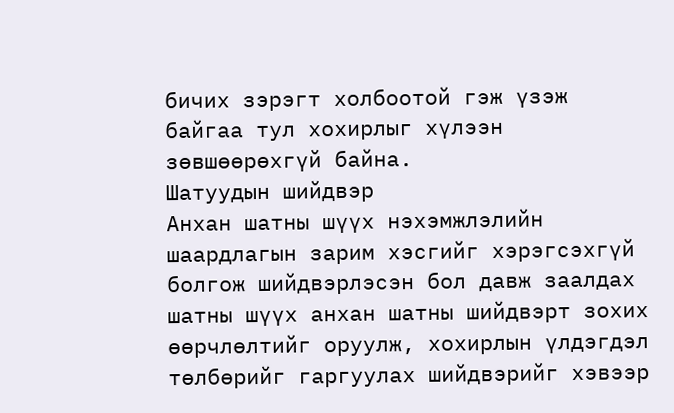бичих зэрэгт холбоотой гэж үзэж байгаа тул хохирлыг хүлээн зөвшөөрөхгүй байна.
Шатуудын шийдвэр
Анхан шатны шүүх нэхэмжлэлийн шаардлагын зарим хэсгийг хэрэгсэхгүй болгож шийдвэрлэсэн бол давж заалдах шатны шүүх анхан шатны шийдвэрт зохих өөрчлөлтийг оруулж, хохирлын үлдэгдэл төлбөрийг гаргуулах шийдвэрийг хэвээр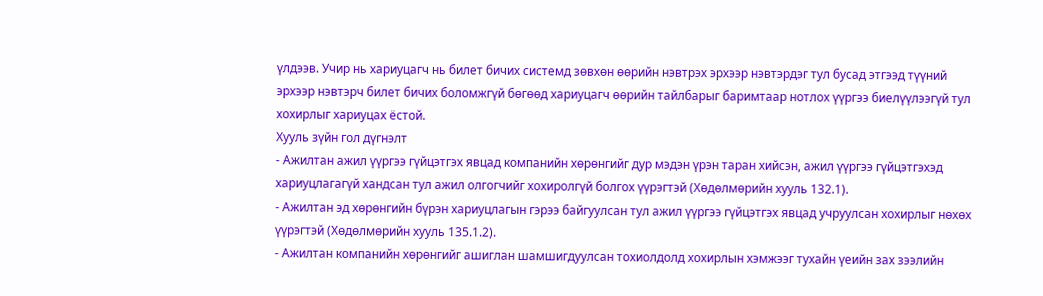үлдээв. Учир нь хариуцагч нь билет бичих системд зөвхөн өөрийн нэвтрэх эрхээр нэвтэрдэг тул бусад этгээд түүний эрхээр нэвтэрч билет бичих боломжгүй бөгөөд хариуцагч өөрийн тайлбарыг баримтаар нотлох үүргээ биелүүлээгүй тул хохирлыг хариуцах ёстой.
Хууль зүйн гол дүгнэлт
- Ажилтан ажил үүргээ гүйцэтгэх явцад компанийн хөрөнгийг дур мэдэн үрэн таран хийсэн, ажил үүргээ гүйцэтгэхэд хариуцлагагүй хандсан тул ажил олгогчийг хохиролгүй болгох үүрэгтэй (Хөдөлмөрийн хууль 132.1).
- Ажилтан эд хөрөнгийн бүрэн хариуцлагын гэрээ байгуулсан тул ажил үүргээ гүйцэтгэх явцад учруулсан хохирлыг нөхөх үүрэгтэй (Хөдөлмөрийн хууль 135.1.2).
- Ажилтан компанийн хөрөнгийг ашиглан шамшигдуулсан тохиолдолд хохирлын хэмжээг тухайн үеийн зах зээлийн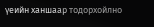үеийн ханшаар тодорхойлно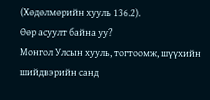(Хөдөлмөрийн хууль 136.2).
Өөр асуулт байна уу?
Монгол Улсын хууль, тогтоомж, шүүхийн шийдвэрийн санд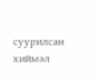суурилсан хиймэл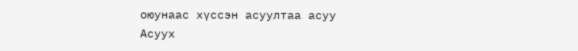оюунаас хүссэн асуултаа асуу
Асуух